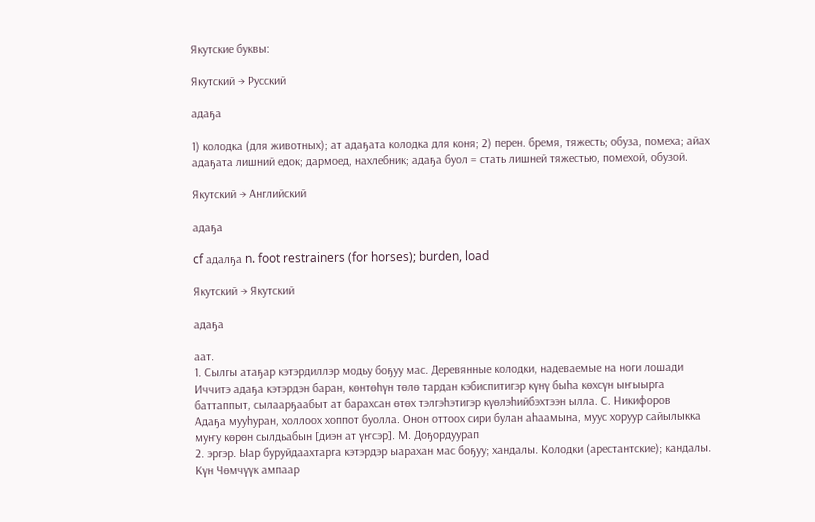Якутские буквы:

Якутский → Русский

адаҕа

1) колодка (для животных); ат адаҕата колодка для коня; 2) перен. бремя, тяжесть; обуза, помеха; айах адаҕата лишний едок; дармоед, нахлебник; адаҕа буол = стать лишней тяжестью, помехой, обузой.

Якутский → Английский

адаҕа

cf адалҕа n. foot restrainers (for horses); burden, load

Якутский → Якутский

адаҕа

аат.
1. Сылгы атаҕар кэтэрдиллэр модьу боҕуу мас. Деревянные колодки, надеваемые на ноги лошади
Иччитэ адаҕа кэтэрдэн баран, көнтөһүн төлө тардан кэбиспитигэр күнү быһа көхсүн ыҥыырга баттаппыт, сылаарҕаабыт ат барахсан өтөх тэлгэһэтигэр күөлэһийбэхтээн ылла. С. Никифоров
Адаҕа мууһуран, холлоох хоппот буолла. Онон оттоох сири булан аһаамына, муус хоруур сайылыкка муҥу көрөн сылдьабын [диэн ат үҥсэр]. М. Доҕордуурап
2. эргэр. Ыар буруйдаахтарга кэтэрдэр ыарахан мас боҕуу; хандалы. Колодки (арестантские); кандалы. Күн Чөмчүүк ампаар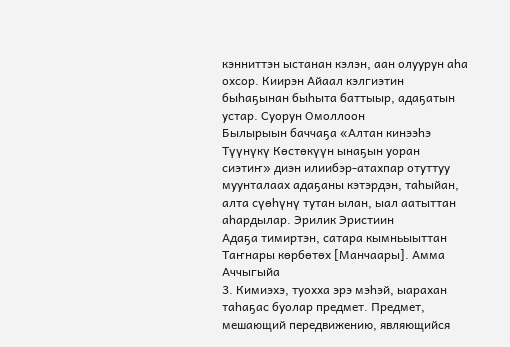кэнниттэн ыстанан кэлэн, аан олуурун аһа охсор. Киирэн Айаал кэлгиэтин быһаҕынан быһыта баттыыр, адаҕатын устар. Суорун Омоллоон
Былырыын баччаҕа «Алтан кинээһэ Түүнүкү Көстөкүүн ынаҕын уоран сиэтиҥ» диэн илиибэр-атахпар отуттуу муунталаах адаҕаны кэтэрдэн, таһыйан, алта сүөһүнү тутан ылан, ыал аатыттан аһардылар. Эрилик Эристиин
Адаҕа тимиртэн, сатара кымньыыттан Таҥнары көрбөтөх [Манчаары]. Амма Аччыгыйа
3. Кимиэхэ, туохха эрэ мэһэй, ыарахан таһаҕас буолар предмет. Предмет, мешающий передвижению, являющийся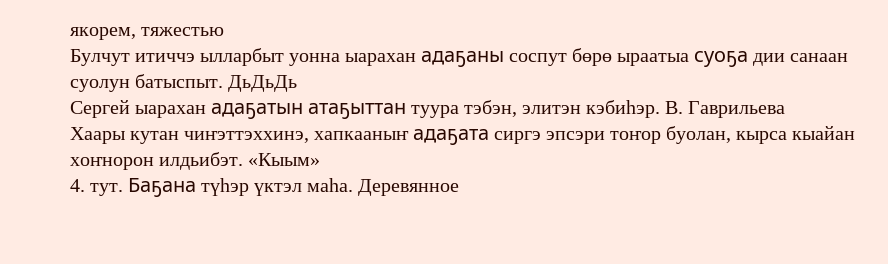якорем, тяжестью
Булчут итиччэ ылларбыт уонна ыарахан адаҕаны соспут бөрө ыраатыа суоҕа дии санаан суолун батыспыт. ДьДьДь
Сергей ыарахан адаҕатын атаҕыттан туура тэбэн, элитэн кэбиһэр. В. Гаврильева
Хаары кутан чиҥэттэххинэ, хапкааныҥ адаҕата сиргэ эпсэри тоҥор буолан, кырса кыайан хоҥнорон илдьибэт. «Кыым»
4. тут. Баҕана түһэр үктэл маһа. Деревянное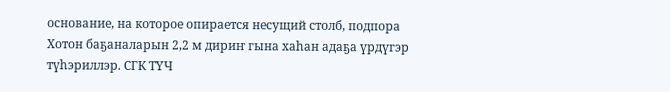основание, на которое опирается несущий столб, подпора
Хотон баҕаналарын 2,2 м дириҥ гына хаһан адаҕа үрдүгэр түһэриллэр. СГК ТҮЧ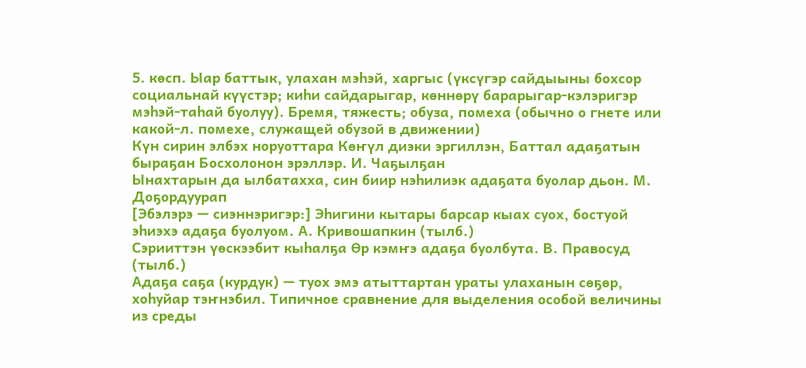5. көсп. Ыар баттык, улахан мэһэй, харгыс (үксүгэр сайдыыны бохсор социальнай күүстэр; киһи сайдарыгар, көннөрү барарыгар-кэлэригэр мэһэй-таһай буолуу). Бремя, тяжесть; обуза, помеха (обычно о гнете или какой-л. помехе, служащей обузой в движении)
Күн сирин элбэх норуоттара Көҥүл диэки эргиллэн, Баттал адаҕатын быраҕан Босхолонон эрэллэр. И. Чаҕылҕан
Ынахтарын да ылбатахха, син биир нэһилиэк адаҕата буолар дьон. М. Доҕордуурап
[Эбэлэрэ — сиэннэригэр:] Эһигини кытары барсар кыах суох, бостуой эһиэхэ адаҕа буолуом. А. Кривошапкин (тылб.)
Сэрииттэн үөскээбит кыһалҕа Өр кэмҥэ адаҕа буолбута. В. Правосуд (тылб.)
Адаҕа саҕа (курдук) — туох эмэ атыттартан ураты улаханын сөҕөр, хоһуйар тэҥнэбил. Типичное сравнение для выделения особой величины из среды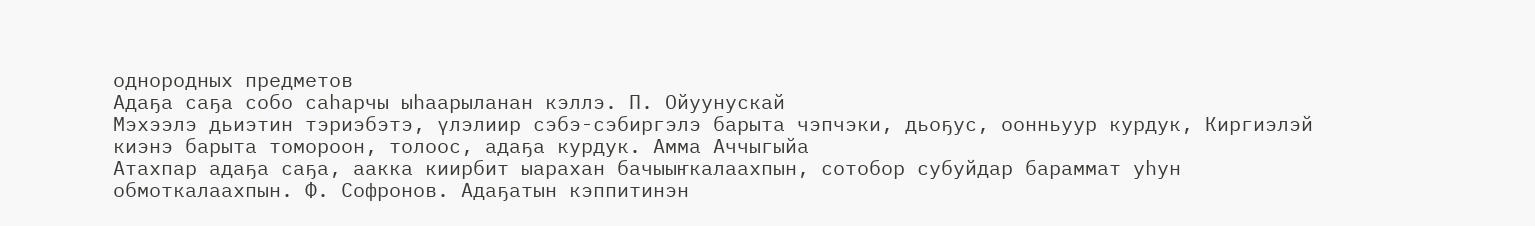однородных предметов
Адаҕа саҕа собо саһарчы ыһаарыланан кэллэ. П. Ойуунускай
Мэхээлэ дьиэтин тэриэбэтэ, үлэлиир сэбэ-сэбиргэлэ барыта чэпчэки, дьоҕус, оонньуур курдук, Киргиэлэй киэнэ барыта томороон, толоос, адаҕа курдук. Амма Аччыгыйа
Атахпар адаҕа саҕа, аакка киирбит ыарахан бачыыҥкалаахпын, сотобор субуйдар бараммат уһун обмоткалаахпын. Ф. Софронов. Адаҕатын кэппитинэн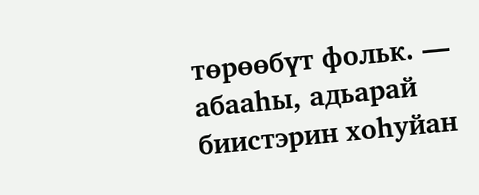төрөөбүт фольк. — абааһы, адьарай биистэрин хоһуйан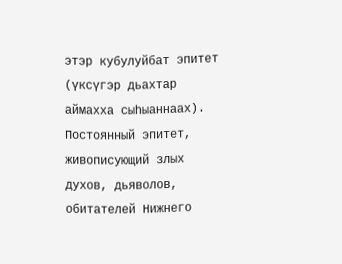этэр кубулуйбат эпитет (үксүгэр дьахтар аймахха сыһыаннаах). Постоянный эпитет, живописующий злых духов, дьяволов, обитателей Нижнего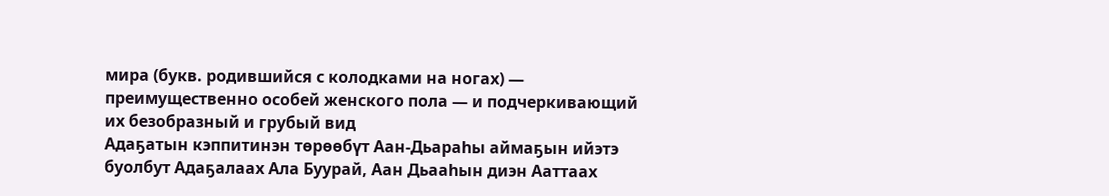мира (букв. родившийся с колодками на ногах) — преимущественно особей женского пола — и подчеркивающий их безобразный и грубый вид
Адаҕатын кэппитинэн төрөөбүт Аан-Дьараһы аймаҕын ийэтэ буолбут Адаҕалаах Ала Буурай, Аан Дьааһын диэн Ааттаах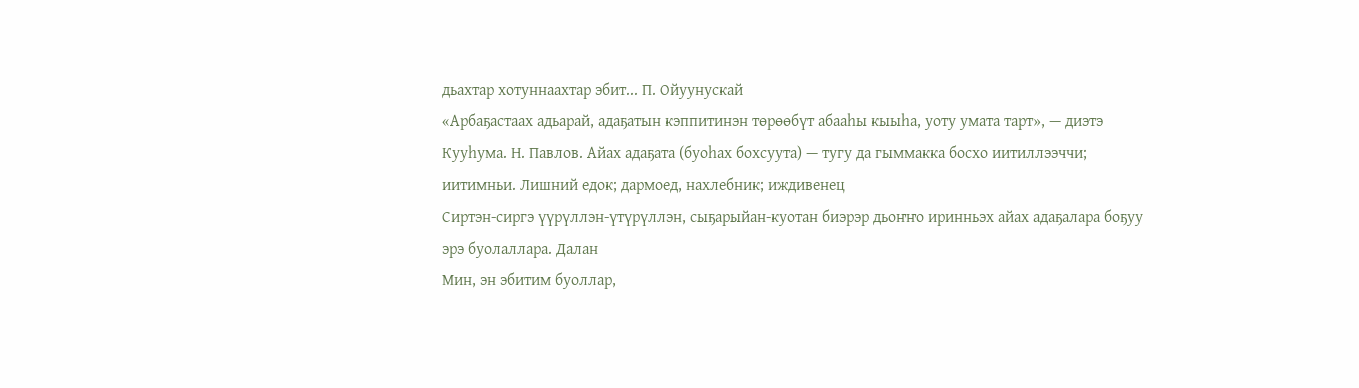дьахтар хотуннаахтар эбит... П. Ойуунускай
«Арбаҕастаах адьарай, адаҕатын кэппитинэн төрөөбүт абааһы кыыһа, уоту умата тарт», — диэтэ Кууһума. Н. Павлов. Айах адаҕата (буоһах бохсуута) — тугу да гыммакка босхо иитиллээччи; иитимньи. Лишний едок; дармоед, нахлебник; иждивенец
Сиртэн-сиргэ үүрүллэн-үтүрүллэн, сыҕарыйан-куотан биэрэр дьоҥҥо иринньэх айах адаҕалара боҕуу эрэ буолаллара. Далан
Мин, эн эбитим буоллар,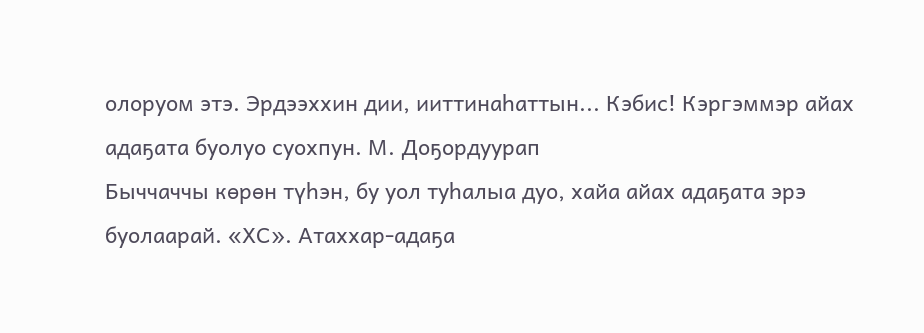олоруом этэ. Эрдээххин дии, ииттинаһаттын... Кэбис! Кэргэммэр айах адаҕата буолуо суохпун. М. Доҕордуурап
Быччаччы көрөн түһэн, бу уол туһалыа дуо, хайа айах адаҕата эрэ буолаарай. «ХС». Атаххар-адаҕа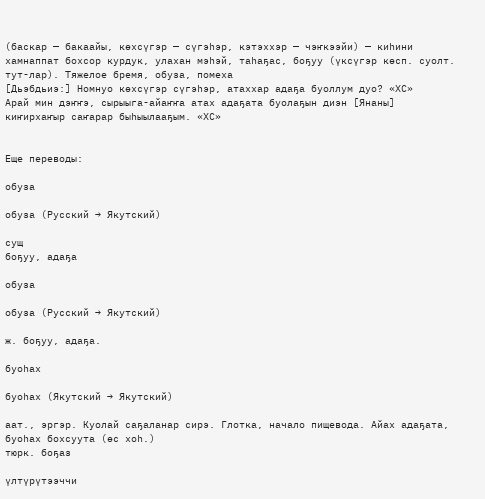(баскар — бакаайы, көхсүгэр — сүгэһэр, кэтэххэр — чэҥкээйи) — киһини хамнаппат бохсор курдук, улахан мэһэй, таһаҕас, боҕуу (үксүгэр көсп. суолт. тут-лар). Тяжелое бремя, обуза, помеха
[Дьэбдьиэ:] Номнуо көхсүгэр сүгэһэр, атаххар адаҕа буоллум дуо? «ХС»
Арай мин дэҥҥэ, сырыыга-айаҥҥа атах адаҕата буолаҕын диэн [Янаны] киҥирхаҥыр саҥарар быһыылааҕым. «ХС»


Еще переводы:

обуза

обуза (Русский → Якутский)

сущ
боҕуу, адаҕа

обуза

обуза (Русский → Якутский)

ж. боҕуу, адаҕа.

буоһах

буоһах (Якутский → Якутский)

аат., эргэр. Куолай саҕаланар сирэ. Глотка, начало пищевода. Айах адаҕата, буоһах бохсуута (өс хоһ.)
тюрк. боҕаз

үлтүрүтээччи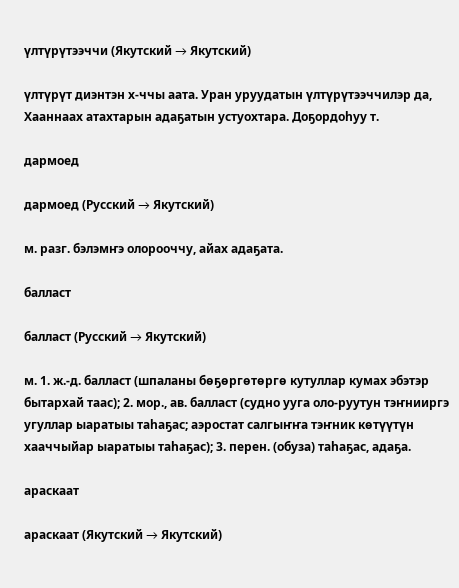үлтүрүтээччи (Якутский → Якутский)

үлтүрүт диэнтэн х-ччы аата. Уран уруудатын үлтүрүтээччилэр да, Хааннаах атахтарын адаҕатын устуохтара. Доҕордоһуу т.

дармоед

дармоед (Русский → Якутский)

м. разг. бэлэмҥэ олорооччу, айах адаҕата.

балласт

балласт (Русский → Якутский)

м. 1. ж.-д. балласт (шпаланы бөҕөргөтөргө кутуллар кумах эбэтэр бытархай таас); 2. мор., ав. балласт (судно ууга оло-руутун тэҥнииргэ угуллар ыаратыы таһаҕас; аэростат салгыҥҥа тэҥник көтүүтүн хааччыйар ыаратыы таһаҕас); 3. перен. (обуза) таһаҕас, адаҕа.

араскаат

араскаат (Якутский → Якутский)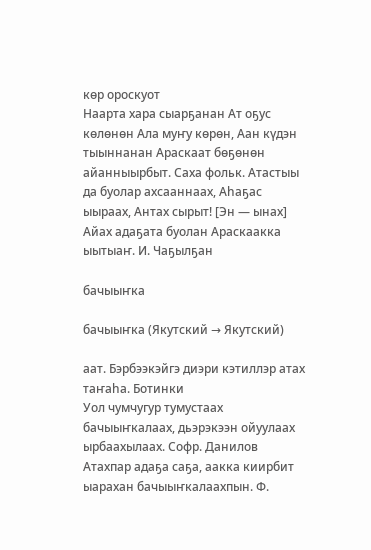көр ороскуот
Наарта хара сыарҕанан Ат оҕус көлөнөн Ала муҥу көрөн, Аан күдэн тыыннанан Араскаат бөҕөнөн айанныырбыт. Саха фольк. Атастыы да буолар ахсааннаах, Аһаҕас ыыраах, Антах сырыт! [Эн — ынах] Айах адаҕата буолан Араскаакка ыытыаҥ. И. Чаҕылҕан

бачыыҥка

бачыыҥка (Якутский → Якутский)

аат. Бэрбээкэйгэ диэри кэтиллэр атах таҥаһа. Ботинки
Уол чумчугур тумустаах бачыыҥкалаах, дьэрэкээн ойуулаах ырбаахылаах. Софр. Данилов
Атахпар адаҕа саҕа, аакка киирбит ыарахан бачыыҥкалаахпын. Ф.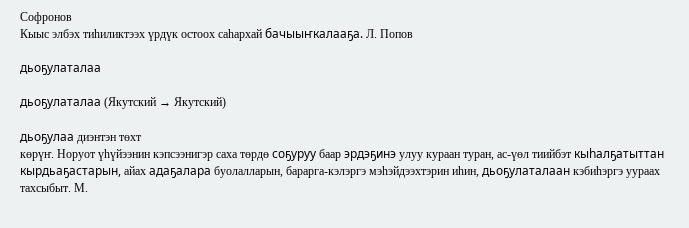Софронов
Кыыс элбэх тиһиликтээх үрдүк остоох саһархай бачыыҥкалааҕа. Л. Попов

дьоҕулаталаа

дьоҕулаталаа (Якутский → Якутский)

дьоҕулаа диэнтэн төхт
көрүҥ. Норуот үһүйээнин кэпсээнигэр саха төрдө соҕуруу баар эрдэҕинэ улуу кураан туран, ас-үөл тиийбэт кыһалҕатыттан кырдьаҕастарын, айах адаҕалара буолалларын, барарга-кэлэргэ мэһэйдээхтэрин иһин, дьоҕулаталаан кэбиһэргэ уураах тахсыбыт. М.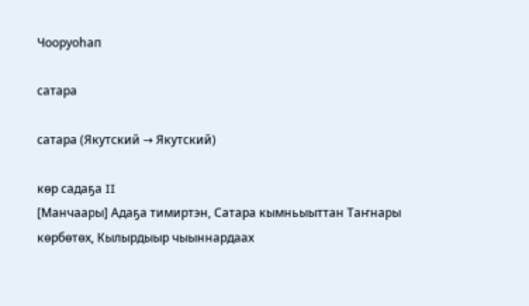Чооруоһап

сатара

сатара (Якутский → Якутский)

көр садаҕа II
[Манчаары] Адаҕа тимиртэн, Сатара кымньыыттан Таҥнары көрбөтөх, Кылырдыыр чыыннардаах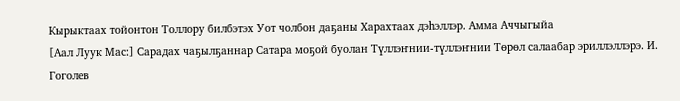Кырыктаах тойонтон Толлору билбэтэх Уот чолбон даҕаны Харахтаах дэһэллэр. Амма Аччыгыйа
[Аал Луук Мас:] Сарадах чаҕылҕаннар Сатара моҕой буолан Түллэҥнии-түллэҥнии Төрөл салаабар эриллэллэрэ. И. Гоголев